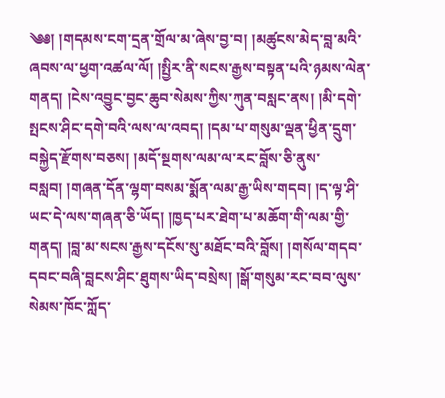༄༅། །གདམས་ངག་དྲན་གྲོལ་མ་ཞེས་བྱ་བ། །མཚུངས་མེད་བླ་མའི་ཞབས་ལ་ཕྱག་འཚལ་ལོ། །སྤྱིར་ནི་སངས་རྒྱས་བསྟན་པའི་ཉམས་ལེན་གནད། །ངེས་འབྱུང་བྱང་ཆུབ་སེམས་ཀྱིས་ཀུན་བསླང་ནས། །མི་དགེ་སྤངས་ཤིང་དགེ་བའི་ལས་ལ་འབད། །དམ་པ་གསུམ་ལྡན་ཕྱིན་དྲུག་བསྐྱེད་རྫོགས་བཅས། །མདོ་སྔགས་ལམ་ལ་རང་བློས་ཅི་ནུས་བསླབ། །གཞན་དོན་ལྷག་བསམ་སྨོན་ལམ་རྒྱ་ཡིས་གདབ། །ད་ལྟ་ཤི་ཡང་དེ་ལས་གཞན་ཅི་ཡོད། །ཁྱད་པར་ཐེག་པ་མཆོག་གི་ལམ་གྱི་གནད། །བླ་མ་སངས་རྒྱས་དངོས་སུ་མཐོང་བའི་བློས། །གསོལ་གདབ་དབང་བཞི་བླངས་ཤིང་ཐུགས་ཡིད་བསྲེས། །སྒོ་གསུམ་རང་བབ་ལུས་སེམས་ཁོང་ཀློད་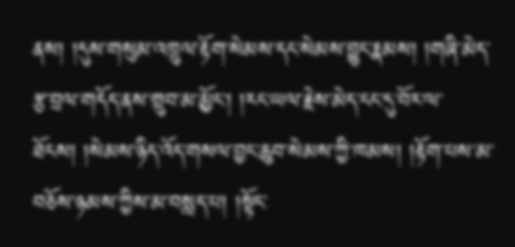ནས། །དུས་གསུམ་འཁྲུལ་རྟོག་སེམས་དང་སེམས་བྱུང་རྣམས། །གཞི་མེད་རྩ་བྲལ་གདོད་ནས་གྲུབ་མ་མྱོང་། །རང་ཡལ་རྗེས་མེད་ངང་དུ་བོར་ལ་ཐོངས། །སེམས་ཉིད་འོད་གསལ་བྱང་ཆུབ་སེམས་ཀྱི་ཁམས། །རྟོག་པས་མ་བཅོས་ཉམས་ཀྱིས་མ་བསླད་པ། །སྟོང་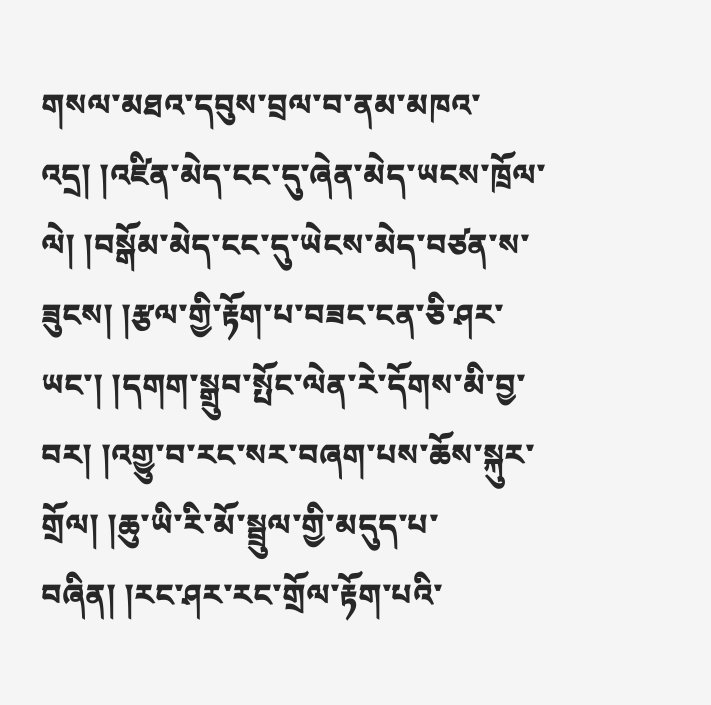གསལ་མཐའ་དབུས་བྲལ་བ་ནམ་མཁའ་འདྲ། །འཛིན་མེད་ངང་དུ་ཞེན་མེད་ཡངས་ཁྲོལ་ལེ། །བསྒོམ་མེད་ངང་དུ་ཡེངས་མེད་བཙན་ས་ཟུངས། །རྩལ་གྱི་རྟོག་པ་བཟང་ངན་ཅི་ཤར་ཡང་། །དགག་སྒྲུབ་སྤོང་ལེན་རེ་དོགས་མི་བྱ་བར། །འགྱུ་བ་རང་སར་བཞག་པས་ཆོས་སྐུར་གྲོལ། །ཆུ་ཡི་རི་མོ་སྦྲུལ་གྱི་མདུད་པ་བཞིན། །རང་ཤར་རང་གྲོལ་རྟོག་པའི་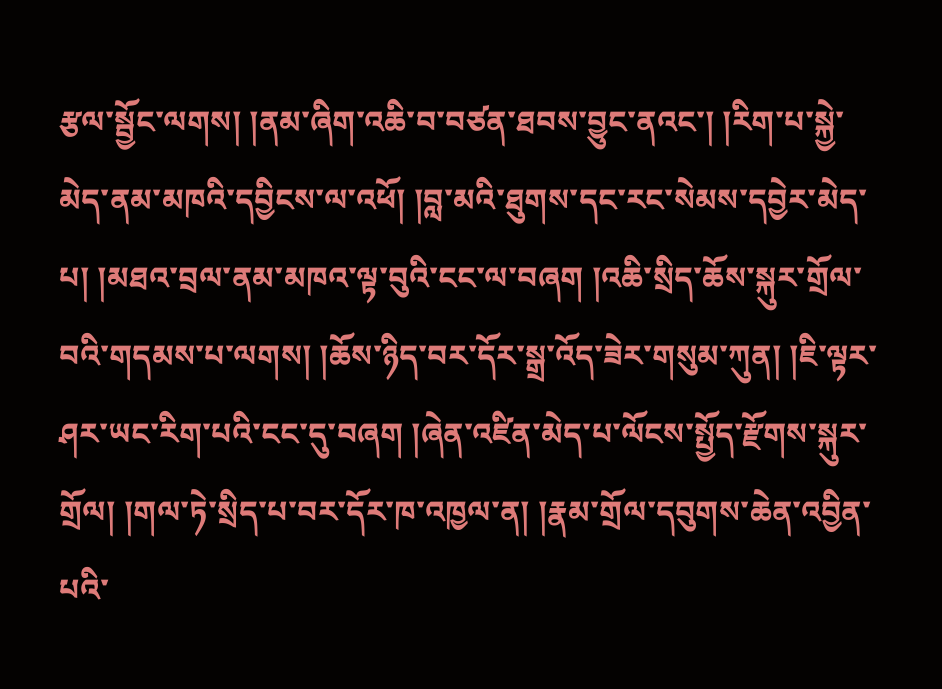རྩལ་སྦྱོང་ལགས། །ནམ་ཞིག་འཆི་བ་བཙན་ཐབས་བྱུང་ནའང་། །རིག་པ་སྐྱེ་མེད་ནམ་མཁའི་དབྱིངས་ལ་འཕོ། །བླ་མའི་ཐུགས་དང་རང་སེམས་དབྱེར་མེད་པ། །མཐའ་བྲལ་ནམ་མཁའ་ལྟ་བུའི་ངང་ལ་བཞག །འཆི་སྲིད་ཆོས་སྐུར་གྲོལ་བའི་གདམས་པ་ལགས། །ཆོས་ཉིད་བར་དོར་སྒྲ་འོད་ཟེར་གསུམ་ཀུན། །ཇི་ལྟར་ཤར་ཡང་རིག་པའི་ངང་དུ་བཞག །ཞེན་འཛིན་མེད་པ་ལོངས་སྤྱོད་རྫོགས་སྐུར་གྲོལ། །གལ་ཏེ་སྲིད་པ་བར་དོར་ཁ་འཁྱལ་ན། །རྣམ་གྲོལ་དབུགས་ཆེན་འབྱིན་པའི་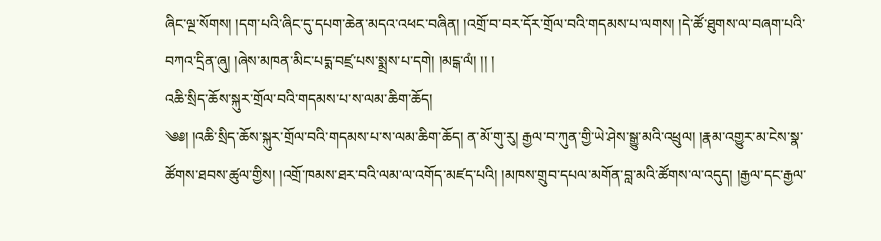ཞིང་ལྔ་སོགས། །དག་པའི་ཞིང་དུ་དཔག་ཆེན་མདའ་འཕང་བཞིན། །འགྲོ་བ་བར་དོར་གྲོལ་བའི་གདམས་པ་ལགས། །དེ་ཚོ་ཐུགས་ལ་བཞག་པའི་བཀའ་དྲིན་ཞུ། །ཞེས་མཁན་མིང་པདྨ་བཛྲ་པས་སྨྲས་པ་དགེ། །མངྒ་ལཾ། །། །
འཆི་སྲིད་ཆོས་སྐུར་གྲོལ་བའི་གདམས་པ་ས་ལམ་ཆིག་ཆོད།
༄༅། །འཆི་སྲིད་ཆོས་སྐུར་གྲོལ་བའི་གདམས་པ་ས་ལམ་ཆིག་ཆོད། ན་མོ་གུ་རུ། རྒྱལ་བ་ཀུན་གྱི་ཡེ་ཤེས་སྒྱུ་མའི་འཕྲུལ། །རྣམ་འགྱུར་མ་ངེས་སྣ་ཚོགས་ཐབས་ཚུལ་གྱིས། །འགྲོ་ཁམས་ཐར་བའི་ལམ་ལ་འགོད་མཛད་པའི། །མཁས་གྲུབ་དཔལ་མགོན་བླ་མའི་ཚོགས་ལ་འདུད། །རྒྱལ་དང་རྒྱལ་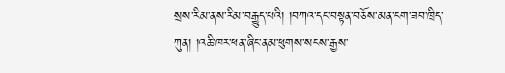སྲས་རིམ་ནས་རིམ་བརྒྱུད་པའི། །བཀའ་དང་བསྟན་བཅོས་མན་ངག་ཟབ་ཁྲིད་ཀུན། །འཆི་ཁར་ཕན་ཞིང་ནམ་ཕུགས་སངས་རྒྱས་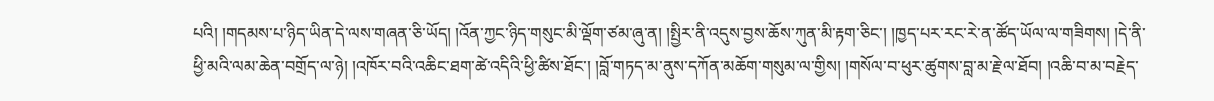པའི། །གདམས་པ་ཉིད་ཡིན་དེ་ལས་གཞན་ཅི་ཡོད། །འོན་ཀྱང་ཉིད་གསུང་མི་ལྡོག་ཙམ་ཞུ་ན། །སྤྱིར་ནི་འདུས་བྱས་ཆོས་ཀུན་མི་རྟག་ཅིང་། །ཁྱད་པར་རང་རེ་ན་ཚོད་ཡོལ་ལ་གཟིགས། །དེ་ནི་ཕྱི་མའི་ལམ་ཆེན་བགྲོད་ལ་ཉེ། །འཁོར་བའི་འཆིང་ཐག་ཚེ་འདིའི་ཕྱི་ཚིས་ཐོང་། །བློ་གཏད་མ་ནུས་དཀོན་མཆོག་གསུམ་ལ་གྱིས། །གསོལ་བ་ཕུར་ཚུགས་བླ་མ་རྗེ་ལ་ཐོབ། །འཆི་བ་མ་བརྗེད་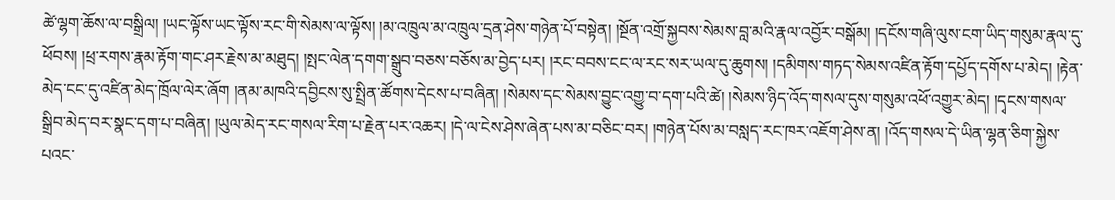ཚེ་ལྷག་ཆོས་ལ་བསྒྲིལ། །ཡང་ལྟོས་ཡང་ལྟོས་རང་གི་སེམས་ལ་ལྟོས། །མ་འཁྲུལ་མ་འཁྲུལ་དྲན་ཤེས་གཉེན་པོ་བསྟེན། །སྔོན་འགྲོ་སྐྱབས་སེམས་བླ་མའི་རྣལ་འབྱོར་བསྒོམ། །དངོས་གཞི་ལུས་ངག་ཡིད་གསུམ་རྣལ་དུ་ཕོབས། །ཕྲ་རགས་རྣམ་རྟོག་གང་ཤར་རྗེས་མ་མཐུད། །སྤང་ལེན་དགག་སྒྲུབ་བཅས་བཅོས་མ་བྱེད་པར། །རང་བབས་ངང་ལ་རང་སར་ཡལ་དུ་ཆུགས། །དམིགས་གཏད་སེམས་འཛིན་རྟོག་དཔྱོད་དགོས་པ་མེད། །རྟེན་མེད་ངང་དུ་འཛིན་མེད་ཁྲོལ་ལེར་ཞོག །ནམ་མཁའི་དབྱིངས་སུ་སྤྲིན་ཚོགས་དེངས་པ་བཞིན། །སེམས་དང་སེམས་བྱུང་འགྱུ་བ་དག་པའི་ཚེ། །སེམས་ཉིད་འོད་གསལ་དུས་གསུམ་འཕོ་འགྱུར་མེད། །དྭངས་གསལ་སྒྲིབ་མེད་བར་སྣང་དག་པ་བཞིན། །ཡུལ་མེད་རང་གསལ་རིག་པ་རྗེན་པར་འཆར། །དེ་ལ་ངེས་ཤེས་ཞེན་པས་མ་བཅིང་བར། །གཉེན་པོས་མ་བསླད་རང་ཁར་འཇོག་ཤེས་ན། །འོད་གསལ་དེ་ཡིན་ལྷན་ཅིག་སྐྱེས་པའང་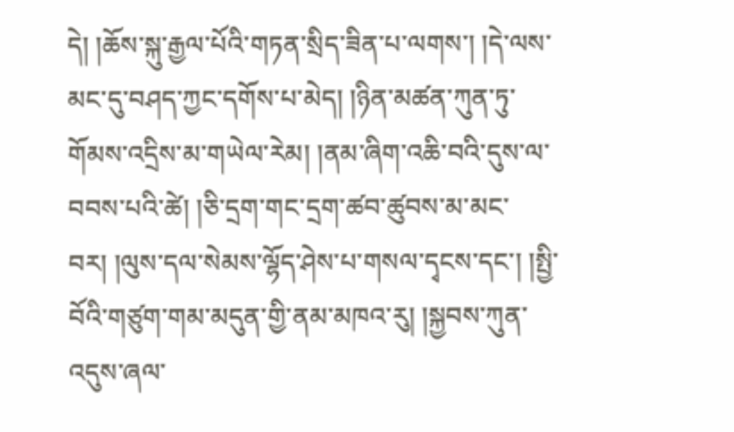དེ། །ཆོས་སྐུ་རྒྱལ་པོའི་གཏན་སྲིད་ཟིན་པ་ལགས་། །དེ་ལས་མང་དུ་བཤད་ཀྱང་དགོས་པ་མེད། །ཉིན་མཚན་ཀུན་ཏུ་གོམས་འདྲིས་མ་གཡེལ་རེམ། །ནམ་ཞིག་འཆི་བའི་དུས་ལ་བབས་པའི་ཚེ། །ཅི་དྲག་གང་དྲག་ཚབ་ཚུབས་མ་མང་བར། །ལུས་དལ་སེམས་ལྷོད་ཤེས་པ་གསལ་དྭངས་དང་། །སྤྱི་བོའི་གཙུག་གམ་མདུན་གྱི་ནམ་མཁའ་རུ། །སྐྱབས་ཀུན་འདུས་ཞལ་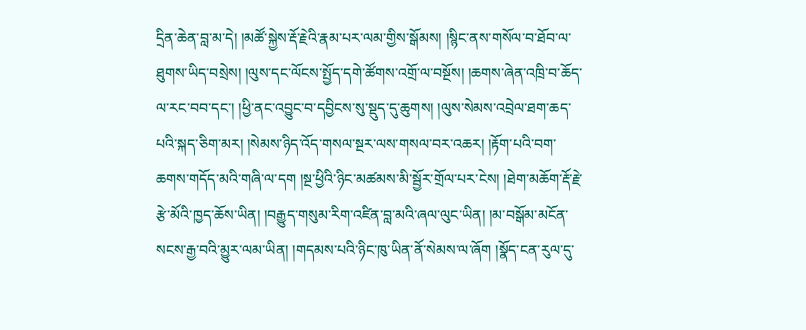དྲིན་ཆེན་བླ་མ་དེ། །མཚོ་སྐྱེས་རྡོ་རྗེའི་རྣམ་པར་ལམ་གྱིས་སྒོམས། །སྙིང་ནས་གསོལ་བ་ཐོབ་ལ་ཐུགས་ཡིད་བསྲེས། །ལུས་དང་ལོངས་སྤྱོད་དགེ་ཚོགས་འགྲོ་ལ་བསྔོས། །ཆགས་ཞེན་འཁྲི་བ་ཆོད་ལ་རང་བབ་དང་། །ཕྱི་ནང་འབྱུང་བ་དབྱིངས་སུ་སྡུད་དུ་ཆུགས། །ལུས་སེམས་འབྲེལ་ཐག་ཆད་པའི་སྐད་ཅིག་མར། །སེམས་ཉིད་འོད་གསལ་སྔར་ལས་གསལ་བར་འཆར། །རྟོག་པའི་བག་ཆགས་གདོད་མའི་གཞི་ལ་དག །སྔ་ཕྱིའི་ཉིང་མཚམས་མི་སྦྱོར་གྲོལ་པར་ངེས། །ཐེག་མཆོག་རྡོ་རྗེ་རྩེ་མོའི་ཁྱད་ཆོས་ཡིན། །བརྒྱུད་གསུམ་རིག་འཛིན་བླ་མའི་ཞལ་ལུང་ཡིན། །མ་བསྒོམ་མངོན་སངས་རྒྱ་བའི་མྱུར་ལམ་ཡིན། །གདམས་པའི་ཉིང་ཁུ་ཡིན་ནོ་སེམས་ལ་ཞོག །སྣོད་ངན་རུལ་དུ་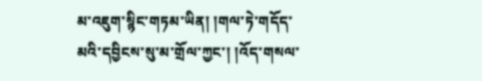མ་འཇུག་སྙིང་གཏམ་ཡིན། །གལ་ཏེ་གདོད་མའི་དབྱིངས་སུ་མ་གྲོལ་ཀྱང་། །འོད་གསལ་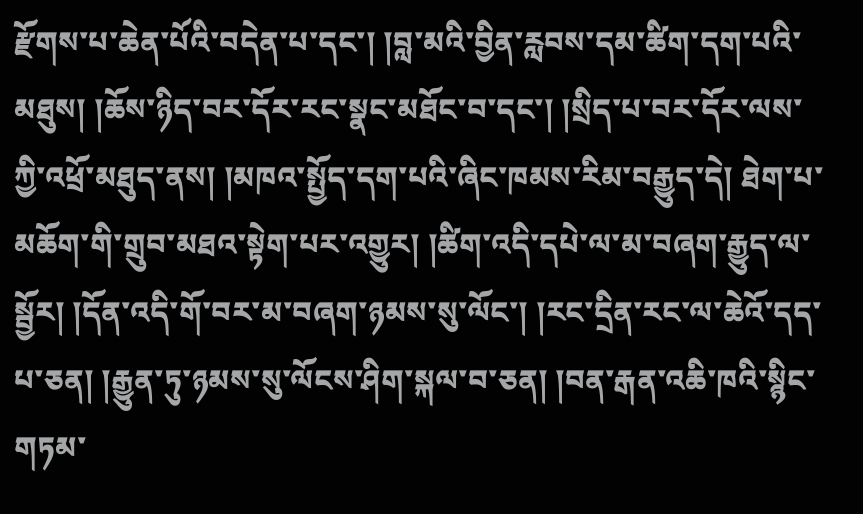རྫོགས་པ་ཆེན་པོའི་བདེན་པ་དང་། །བླ་མའི་བྱིན་རླབས་དམ་ཚིག་དག་པའི་མཐུས། །ཆོས་ཉིད་བར་དོར་རང་སྣང་མཐོང་བ་དང་། །སྲིད་པ་བར་དོར་ལས་ཀྱི་འཕྲོ་མཐུད་ནས། །མཁའ་སྤྱོད་དག་པའི་ཞིང་ཁམས་རིམ་བརྒྱུད་དེ། ཐེག་པ་མཆོག་གི་གྲུབ་མཐའ་སྟེག་པར་འགྱུར། །ཚིག་འདི་དཔེ་ལ་མ་བཞག་རྒྱུད་ལ་སྦྱོར། །དོན་འདི་གོ་བར་མ་བཞག་ཉམས་སུ་ལོང་། །རང་དྲིན་རང་ལ་ཆེའོ་དད་པ་ཅན། །རྒྱུན་ཏུ་ཉམས་སུ་ལོངས་ཤིག་སྐལ་བ་ཅན། །བན་རྒན་འཆི་ཁའི་སྙིང་གཏམ་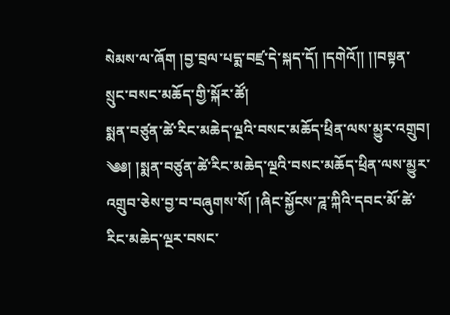སེམས་ལ་ཞོག །བྱ་བྲལ་པདྨ་བཛྲ་དེ་སྐད་དོ། །དགེའོ།། །།བསྟན་སྲུང་བསང་མཆོད་གྱི་སྐོར་ཚོ།
སྨན་བཙུན་ཚེ་རིང་མཆེད་ལྔའི་བསང་མཆོད་ཕྲིན་ལས་མྱུར་འགྲུབ།
༄༅། །སྨན་བཙུན་ཚེ་རིང་མཆེད་ལྔའི་བསང་མཆོད་ཕྲིན་ལས་མྱུར་འགྲུབ་ཅེས་བྱ་བ་བཞུགས་སོ། །ཞིང་སྐྱོངས་ཌཱ་ཀྐིའི་དབང་མོ་ཚེ་རིང་མཆེད་ལྔར་བསང་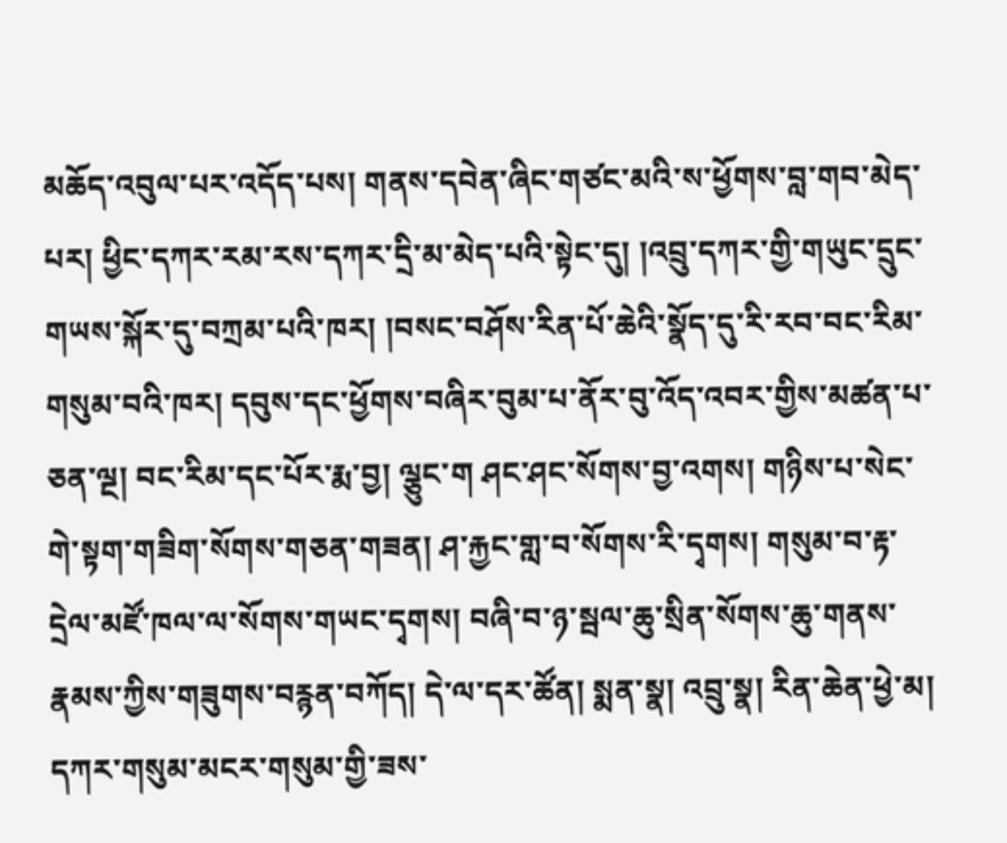མཆོད་འབུལ་པར་འདོད་པས། གནས་དབེན་ཞིང་གཙང་མའི་ས་ཕྱོགས་བླ་གབ་མེད་པར། ཕྱིང་དཀར་རམ་རས་དཀར་དྲི་མ་མེད་པའི་སྟེང་དུ། །འབྲུ་དཀར་གྱི་གཡུང་དྲུང་གཡས་སྐོར་དུ་བཀྲམ་པའི་ཁར། །བསང་བཤོས་རིན་པོ་ཆེའི་སྣོད་དུ་རི་རབ་བང་རིམ་གསུམ་བའི་ཁར། དབུས་དང་ཕྱོགས་བཞིར་བུམ་པ་ནོར་བུ་འོད་འབར་གྱིས་མཚན་པ་ཅན་ལྔ། བང་རིམ་དང་པོར་རྨ་བྱ། ལྕུང་ག ཤང་ཤང་སོགས་བྱ་འགས། གཉིས་པ་སེང་གེ་སྟག་གཟིག་སོགས་གཅན་གཟན། ཤ་རྐྱང་གླ་བ་སོགས་རི་དྭགས། གསུམ་བ་རྟ་དྲེལ་མཛོ་ཁལ་ལ་སོགས་གཡང་དྭགས། བཞི་བ་ཉ་སྦལ་ཆུ་སྲིན་སོགས་ཆུ་གནས་རྣམས་ཀྱིས་གཟུགས་བརྙན་བཀོད། དེ་ལ་དར་ཚོན། སྨན་སྣ། འབྲུ་སྣ། རིན་ཆེན་ཕྱེ་མ། དཀར་གསུམ་མངར་གསུམ་གྱི་ཟས་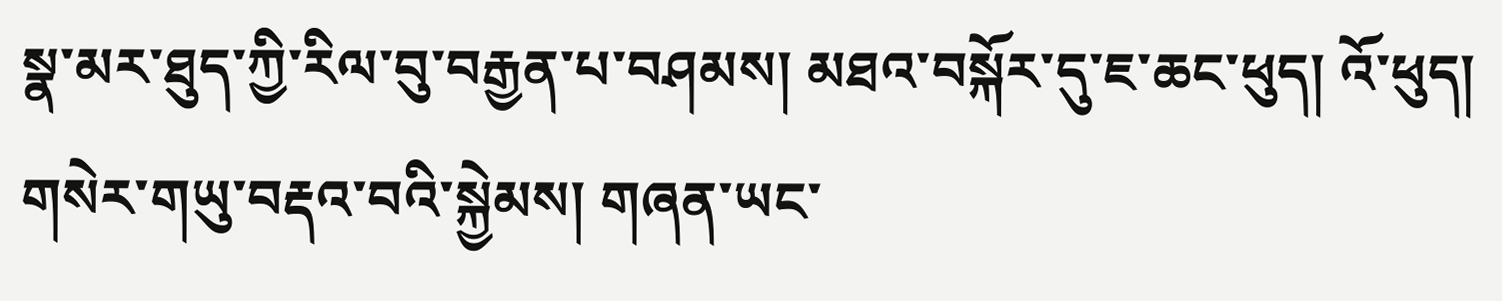སྣ་མར་ཐུད་ཀྱི་རིལ་བུ་བརྒྱན་པ་བཤམས། མཐའ་བསྐོར་དུ་ཇ་ཆང་ཕུད། འོ་ཕུད། གསེར་གཡུ་བརྡའ་བའི་སྐྱེམས། གཞན་ཡང་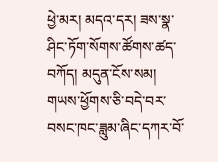ཕྱེ་མར། མདའ་དར། ཟས་སྣ་ཤིང་ཏོག་སོགས་ཚོགས་ཚད་བཀོད། མདུན་ངོས་སམ། གཡས་ཕྱོགས་ཅི་བདེ་བར་བསང་ཁང་ཟླུམ་ཞིང་དཀར་བོ་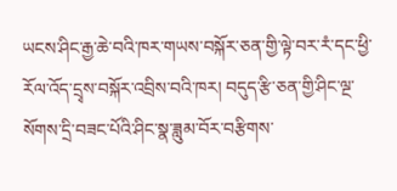ཡངས་ཤིང་རྒྱ་ཆེ་བའི་ཁར་གཡས་བསྐོར་ཅན་གྱི་ལྟེ་བར་རཾ་དང་ཕྱི་རོལ་འོད་དྲྭས་བསྐོར་འབྲིས་བའི་ཁར། བདུད་རྩི་ཅན་གྱི་ཤིང་ལྔ་སོགས་དྲི་བཟང་པོའི་ཤིང་སྣ་ཟླུམ་བོར་བརྩིགས་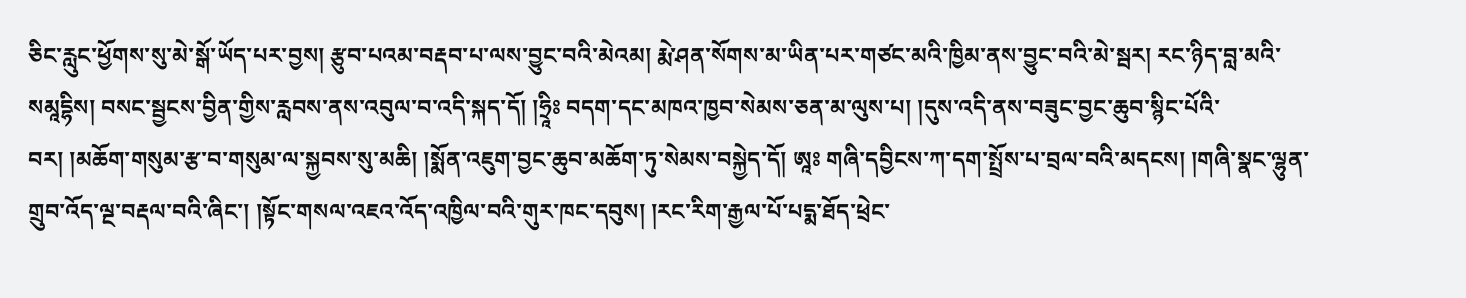ཅིང་རླུང་ཕྱོགས་སུ་མེ་སྒོ་ཡོད་པར་བྱས། རྩུབ་པའམ་བརྡབ་པ་ལས་བྱུང་བའི་མེའམ། རྨེ་ཤན་སོགས་མ་ཡིན་པར་གཙང་མའི་ཁྱིམ་ནས་བྱུང་བའི་མེ་སྦར། རང་ཉིད་བླ་མའི་སམཱདྷིས། བསང་སྦྱངས་བྱིན་གྱིས་རླབས་ནས་འབུལ་བ་འདི་སྐད་དོ། །ཧྲཱིཿ བདག་དང་མཁའ་ཁྱབ་སེམས་ཅན་མ་ལུས་པ། །དུས་འདི་ནས་བཟུང་བྱང་ཆུབ་སྙིང་པོའི་བར། །མཆོག་གསུམ་རྩ་བ་གསུམ་ལ་སྐྱབས་སུ་མཆི། །སྨོན་འཇུག་བྱང་ཆུབ་མཆོག་ཏུ་སེམས་བསྐྱེད་དོ། ཨཱཿ གཞི་དབྱིངས་ཀ་དག་སྤྲོས་པ་བྲལ་བའི་མདངས། །གཞི་སྣང་ལྷུན་གྲུབ་འོད་ལྔ་བརྡལ་བའི་ཞིང་། །སྟོང་གསལ་འཇའ་འོད་འཁྱིལ་བའི་གུར་ཁང་དབུས། །རང་རིག་རྒྱལ་པོ་པདྨ་ཐོད་ཕྲེང་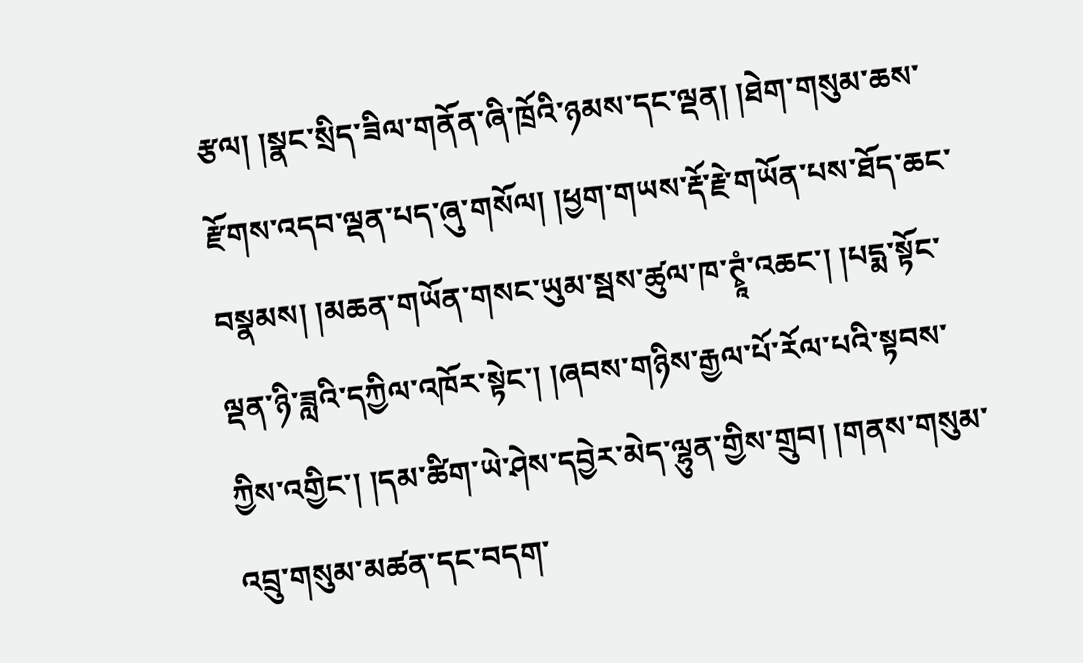རྩལ། །སྣང་སྲིད་ཟིལ་གནོན་ཞི་ཁྲོའི་ཉམས་དང་ལྡན། །ཐེག་གསུམ་ཆས་རྫོགས་འདབ་ལྡན་པད་ཞུ་གསོལ། །ཕྱག་གཡས་རྡོ་རྗེ་གཡོན་པས་ཐོད་ཆང་བསྣམས། །མཆན་གཡོན་གསང་ཡུམ་སྦས་ཚུལ་ཁ་ཊྭཱཾ་འཆང་། །པདྨ་སྟོང་ལྡན་ཉི་ཟླའི་དཀྱིལ་འཁོར་སྟེང་། །ཞབས་གཉིས་རྒྱལ་པོ་རོལ་པའི་སྟབས་ཀྱིས་འགྱིང་། །དམ་ཚིག་ཡེ་ཤེས་དབྱེར་མེད་ལྷུན་གྱིས་གྲུབ། །གནས་གསུམ་འབྲུ་གསུམ་མཚན་དང་བདག་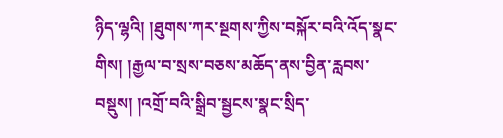ཉིད་ལྷའི། །ཐུགས་ཀར་སྔགས་ཀྱིས་བསྐོར་བའི་འོད་སྣང་གིས། །རྒྱལ་བ་སྲས་བཅས་མཆོད་ནས་བྱིན་རླབས་བསྡུས། །འགྲོ་བའི་སྒྲིབ་སྦྱངས་སྣང་སྲིད་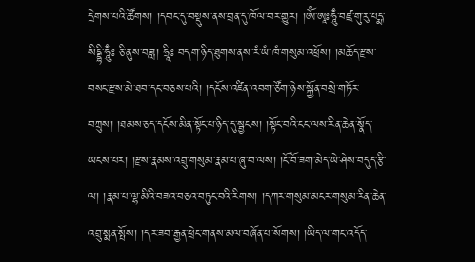དྲེགས་པའི་ཚོགས། །དབང་དུ་བསྡུས་ནས་བྲན་དུ་ཁོལ་བར་གྱུར། །ཨོཾ་ཨཱཿཧཱུྃ་བཛྲ་གུ་རུ་པདྨ་སིདྡྷི་ཧཱུྃཿ ཅི་ནུས་བཟླ། ཧྲཱིཿ བདག་ཉིད་ཐུགས་ནས་རཾ་ཡཾ་ཁཾ་གསུམ་འཕྲོས། །མཆོད་རྫས་བསང་རྫས་མེ་ཐབ་དང་བཅས་པའི། །དངོས་འཛིན་འབག་ཙོག་ཉེས་སྐྱོན་བསྲེ་གཏོར་བཀྲུས། །ཐམས་ཅད་དངོས་མིན་སྟོང་པ་ཉིད་དུ་སྦྱངས། །སྟོང་བའི་ངང་ལས་རིན་ཆེན་སྣོད་ཡངས་པར། །རྫས་རྣམས་འབྲུ་གསུམ་རྣམ་པ་ཞུ་བ་ལས། །ངོ་བོ་ཟག་མེད་ཡེ་ཤེས་བདུད་རྩི་ལ། །རྣམ་པ་ལྷ་མིའི་བཟའ་བཅའ་བཏུང་བའི་རིགས། །དཀར་གསུམ་མངར་གསུམ་རིན་ཆེན་འབྲུ་སྨན་སྤོས། །དར་ཟབ་རྒྱན་ཕྲེང་གནས་མལ་བཞོན་པ་སོགས། །ཡིད་ལ་གང་འདོད་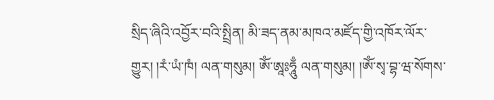སྲིད་ཞིའི་འབྱོར་བའི་སྤྲིན། མི་ཟད་ནམ་མཁའ་མཛོད་གྱི་འཁོར་ལོར་གྱུར། །རཾ་ཡཾ་ཁཾ། ལན་གསུམ། ཨོཾ་ཨཱཿཧཱུྃ ལན་གསུམ། །ཨོཾ་སྭ་བྷ་ཝ་སོགས་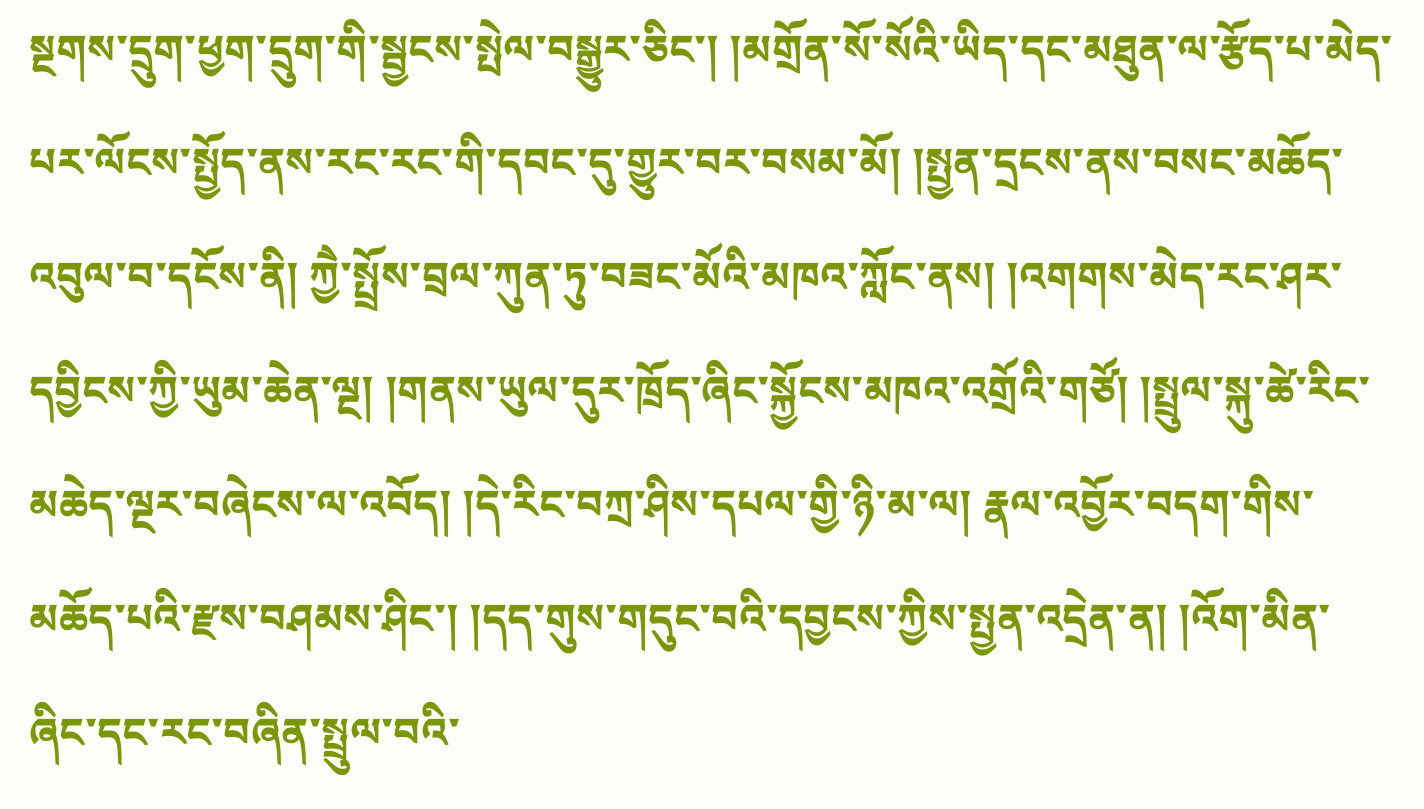སྔགས་དྲུག་ཕྱག་དྲུག་གི་སྦྱངས་སྤེལ་བསྒྱུར་ཅིང་། །མགྲོན་སོ་སོའི་ཡིད་དང་མཐུན་ལ་རྩོད་པ་མེད་པར་ལོངས་སྤྱོད་ནས་རང་རང་གི་དབང་དུ་གྱུར་བར་བསམ་མོ། །སྤྱན་དྲངས་ནས་བསང་མཆོད་འབུལ་བ་དངོས་ནི། ཀྱཻ་སྤྲོས་བྲལ་ཀུན་ཏུ་བཟང་མོའི་མཁའ་ཀློང་ནས། །འགགས་མེད་རང་ཤར་དབྱིངས་ཀྱི་ཡུམ་ཆེན་ལྔ། །གནས་ཡུལ་དུར་ཁྲོད་ཞིང་སྐྱོངས་མཁའ་འགྲོའི་གཙོ། །སྤྲུལ་སྐུ་ཚེ་རིང་མཆེད་ལྔར་བཞེངས་ལ་འབོད། །དེ་རིང་བཀྲ་ཤིས་དཔལ་གྱི་ཉི་མ་ལ། རྣལ་འབྱོར་བདག་གིས་མཆོད་པའི་རྫས་བཤམས་ཤིང་། །དད་གུས་གདུང་བའི་དབྱངས་ཀྱིས་སྤྱན་འདྲེན་ན། །འོག་མིན་ཞིང་དང་རང་བཞིན་སྤྲུལ་བའི་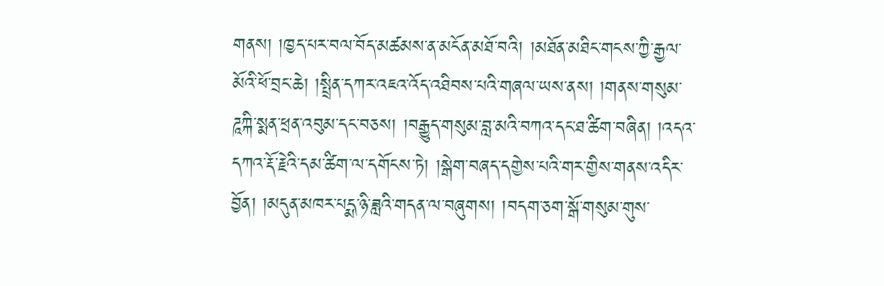གནས། །ཁྱད་པར་བལ་བོད་མཚམས་ན་མངོན་མཐོ་བའི། །མཐོན་མཐིང་གངས་ཀྱི་རྒྱལ་མོའི་ཕོ་བྲང་ཆེ། །སྤྲིན་དཀར་འཇའ་འོད་འཐིབས་པའི་གཞལ་ཡས་ནས། །གནས་གསུམ་ཌཱཀྐི་སྨན་ཕྲན་འབུམ་དང་བཅས། །བརྒྱུད་གསུམ་བླ་མའི་བཀའ་དང་ཐ་ཚིག་བཞིན། །འདའ་དཀའ་རྡོ་རྗེའི་དམ་ཚིག་ལ་དགོངས་ཏེ། །སྒེག་བཞད་དགྱེས་པའི་གར་གྱིས་གནས་འདིར་བྱོན། །མདུན་མཁར་པདྨ་ཉི་ཟླའི་གདན་ལ་བཞུགས། །བདག་ཅག་སྒོ་གསུམ་གུས་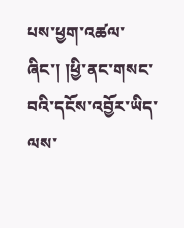པས་ཕྱག་འཚལ་ཞིང་། །ཕྱི་ནང་གསང་བའི་དངོས་འབྱོར་ཡིད་ལས་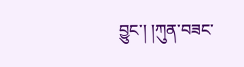བྱུང་། །ཀུན་བཟང་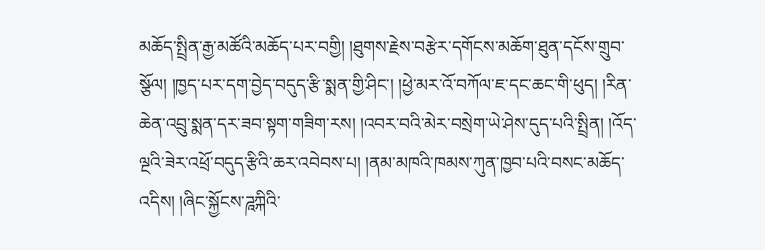མཆོད་སྤྲིན་རྒྱ་མཚོའི་མཆོད་པར་བགྱི། །ཐུགས་རྗེས་བརྩེར་དགོངས་མཆོག་ཐུན་དངོས་གྲུབ་སྩོལ། །ཁྱད་པར་དག་བྱེད་བདུད་རྩི་སྨན་གྱི་ཤིང་། །ཕྱེ་མར་འོ་བཀོལ་ཇ་དང་ཆང་གི་ཕུད། །རིན་ཆེན་འབྲུ་སྨན་དར་ཟབ་སྟག་གཟིག་རས། །འབར་བའི་མེར་བསྲེག་ཡེ་ཤེས་དུད་པའི་སྤྲིན། །འོད་ལྔའི་ཟེར་འཕྲོ་བདུད་རྩིའི་ཆར་འབེབས་པ། །ནམ་མཁའི་ཁམས་ཀུན་ཁྱབ་པའི་བསང་མཆོད་འདིས། །ཞིང་སྐྱོངས་ཌཱཀྐིའི་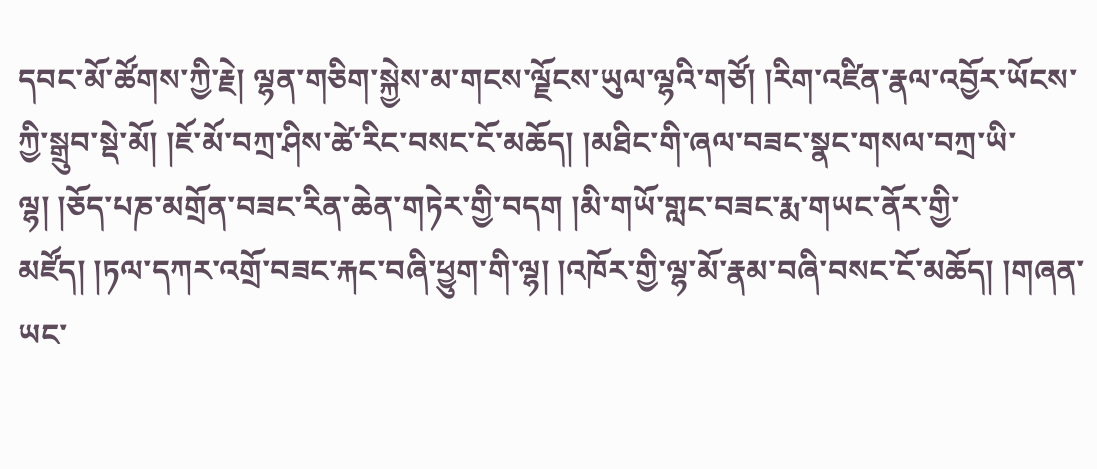དབང་མོ་ཚོགས་ཀྱི་རྗེ། ལྷན་གཅིག་སྐྱེས་མ་གངས་ལྗོངས་ཡུལ་ལྷའི་གཙོ། །རིག་འཛིན་རྣལ་འབྱོར་ཡོངས་ཀྱི་སྒྲུབ་སྡེ་མོ། །ཇོ་མོ་བཀྲ་ཤིས་ཚེ་རིང་བསང་ངོ་མཆོད། །མཐིང་གི་ཞལ་བཟང་སྣང་གསལ་བཀྲ་ཡི་ལྷ། །ཅོད་པཎ་མགྲོན་བཟང་རིན་ཆེན་གཏེར་གྱི་བདག །མི་གཡོ་གླང་བཟང་རྨ་གཡང་ནོར་གྱི་མཛོད། །ཏལ་དཀར་འགྲོ་བཟང་རྐང་བཞི་ཕྱུག་གི་ལྷ། །འཁོར་གྱི་ལྷ་མོ་རྣམ་བཞི་བསང་ངོ་མཆོད། །གཞན་ཡང་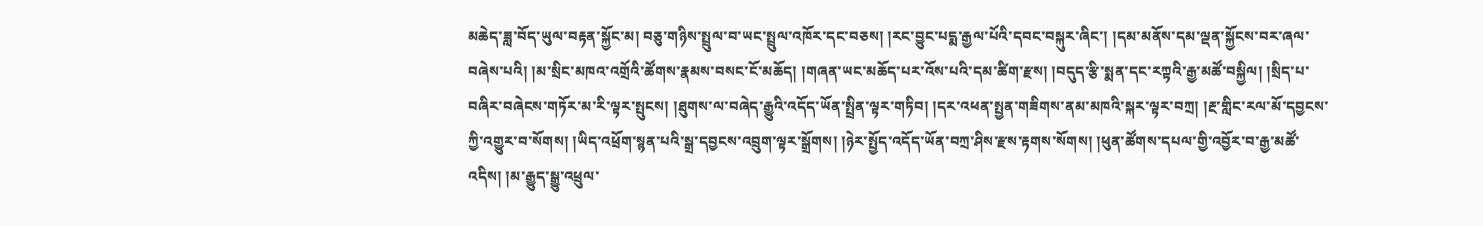མཆེད་ཟླ་བོད་ཡུལ་བརྟན་སྐྱོང་མ། བཅུ་གཉིས་སྤྲུལ་བ་ཡང་སྤྲུལ་འཁོར་དང་བཅས། །རང་བྱུང་པདྨ་རྒྱལ་པོའི་དབང་བསྐུར་ཞིང་། །དམ་མནོས་དམ་ལྡན་སྐྱོངས་བར་ཞལ་བཞེས་པའི། །མ་སྲིང་མཁའ་འགྲོའི་ཚོགས་རྣམས་བསང་ངོ་མཆོད། །གཞན་ཡང་མཆོད་པར་འོས་པའི་དམ་ཚིག་རྫས། །བདུད་རྩི་སྨན་དང་རཀྟའི་རྒྱ་མཚོ་བསྐྱིལ། །སྲིད་པ་བཞིར་བཞེངས་གཏོར་མ་རི་ལྟར་སྤུངས། །ཐུགས་ལ་བཞེད་རྒྱུའི་འདོད་ཡོན་སྤྲིན་ལྟར་གཏིབ། །དར་འཕན་སྤྱན་གཟིགས་ནམ་མཁའི་སྐར་ལྟར་བཀྲ། །རྔ་གླིང་རལ་མོ་དབྱངས་ཀྱི་འགྱུར་བ་སོགས། །ཡིད་འཕྲོག་སྙན་པའི་སྒྲ་དབྱངས་འབྲུག་ལྟར་སྒྲོགས། །ཉེར་སྤྱོད་འདོད་ཡོན་བཀྲ་ཤིས་རྫས་རྟགས་སོགས། །ཕུན་ཚོགས་དཔལ་གྱི་འབྱོར་བ་རྒྱ་མཚོ་འདིས། །མ་རྒྱུད་སྒྱུ་འཕྲུལ་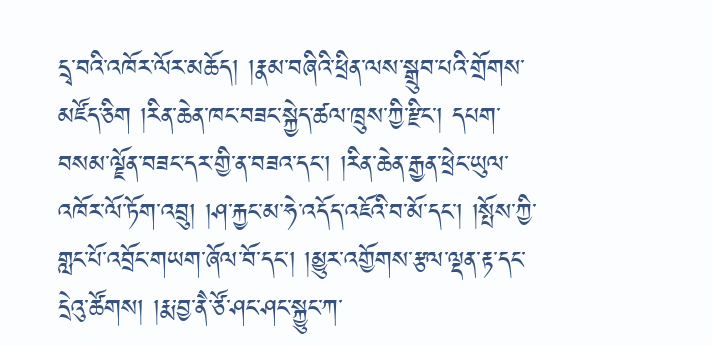དྲྭ་བའི་འཁོར་ལོར་མཆོད། །རྣམ་བཞིའི་ཕྲིན་ལས་སྒྲུབ་པའི་གྲོགས་མཛོད་ཅིག །རིན་ཆེན་ཁང་བཟང་སྐྱེད་ཚལ་ཁྲུས་ཀྱི་རྫིང་། དཔག་བསམ་ལྗོན་བཟང་དར་གྱི་ན་བཟའ་དང་། །རིན་ཆེན་རྒྱན་ཕྲེང་ཡུལ་འཁོར་ལོ་ཏོག་འབྲུ། །ཤ་རྐྱང་མ་ཧེ་འདོད་འཇོའི་བ་མོ་དང་། །སྤོས་ཀྱི་གླང་པོ་འབྲོང་གཡག་ཞོལ་བོ་དང་། །མྱུར་འགྱོགས་རྩལ་ལྡན་རྟ་དང་དྲེའུ་ཚོགས། །རྨ་བྱ་ནཻ་ཙོ་ཤང་ཤང་སྐྱུང་ཀ་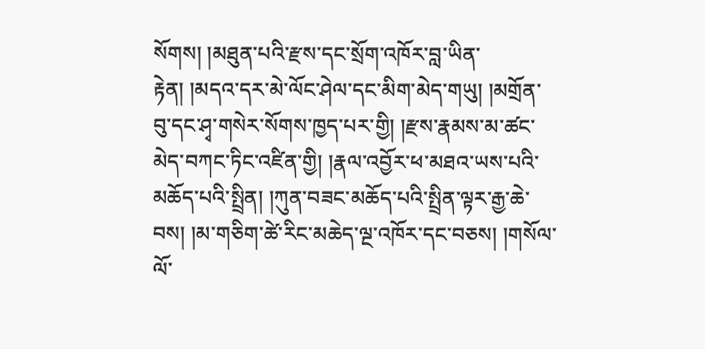སོགས། །མཐུན་པའི་རྫས་དང་སྲོག་འཁོར་བླ་ཡིན་རྟེན། །མདའ་དར་མེ་ལོང་ཤེལ་དང་མིག་མེད་གཡུ། །མགྲོན་བུ་དང་ཤྭ་གསེར་སོགས་ཁྱད་པར་གྱི། །རྫས་རྣམས་མ་ཚང་མེད་བཀང་ཏིང་འཛིན་གྱི། །རྣལ་འབྱོར་ཕ་མཐའ་ཡས་པའི་མཆོད་པའི་སྤྲིན། །ཀུན་བཟང་མཆོད་པའི་སྤྲིན་ལྟར་རྒྱ་ཆེ་བས། །མ་གཅིག་ཚེ་རིང་མཆེད་ལྔ་འཁོར་དང་བཅས། །གསོལ་ལོ་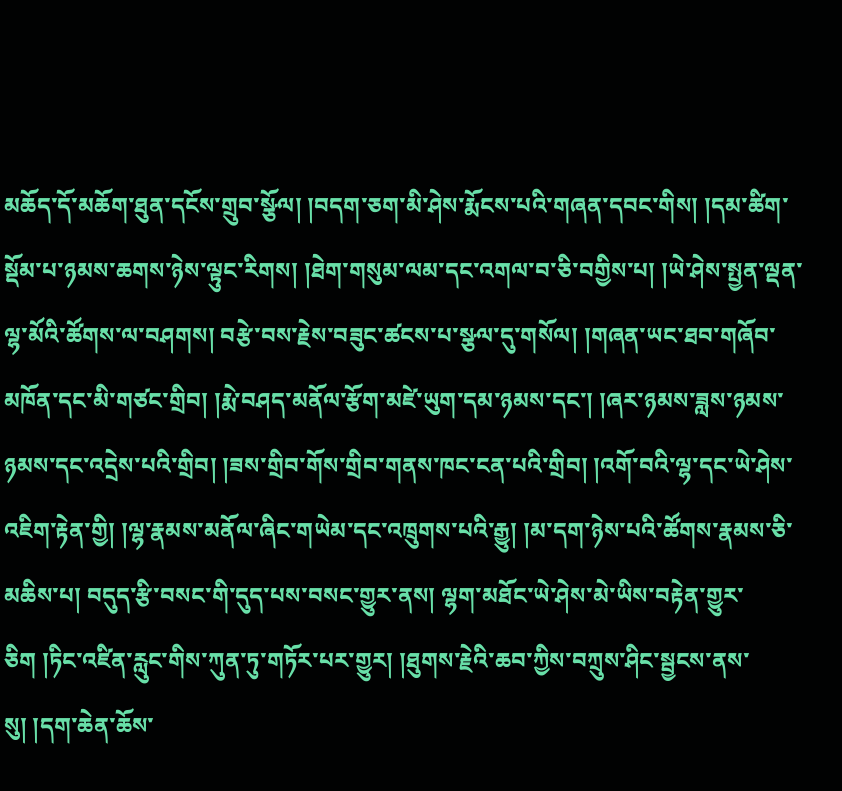མཆོད་དོ་མཆོག་ཐུན་དངོས་གྲུབ་སྩོལ། །བདག་ཅག་མི་ཤེས་རྨོངས་པའི་གཞན་དབང་གིས། །དམ་ཚིག་སྡོམ་པ་ཉམས་ཆགས་ཉེས་ལྟུང་རིགས། །ཐེག་གསུམ་ལམ་དང་འགལ་བ་ཅི་བགྱིས་པ། །ཡེ་ཤེས་སྤྱན་ལྡན་ལྷ་མོའི་ཚོགས་ལ་བཤགས། བརྩེ་བས་རྗེས་བཟུང་ཚངས་པ་སྩལ་དུ་གསོལ། །གཞན་ཡང་ཐབ་གཞོབ་མཁོན་དང་མི་གཙང་གྲིབ། །རྨེ་བཤད་མནོལ་རྩོག་མཛེ་ཡུག་དམ་ཉམས་དང་། །ཞར་ཉམས་ཟླས་ཉམས་ཉམས་དང་འདྲེས་པའི་གྲིབ། །ཟས་གྲིབ་གོས་གྲིབ་གནས་ཁང་ངན་པའི་གྲིབ། །འགོ་བའི་ལྷ་དང་ཡེ་ཤེས་འཇིག་རྟེན་གྱི། །ལྷ་རྣམས་མནོལ་ཞིང་གཡེམ་དང་འཁྲུགས་པའི་རྒྱུ། །མ་དག་ཉེས་པའི་ཚོགས་རྣམས་ཅི་མཆིས་པ། བདུད་རྩི་བསང་གི་དུད་པས་བསང་གྱུར་ནས། ལྷག་མཐོང་ཡེ་ཤེས་མེ་ཡིས་བརྟེན་གྱུར་ཅིག །ཏིང་འཛིན་རླུང་གིས་ཀུན་ཏུ་གཏོར་པར་གྱུར། །ཐུགས་རྗེའི་ཆབ་ཀྱིས་བཀྲུས་ཤིང་སྦྱངས་ནས་སུ། །དག་ཆེན་ཆོས་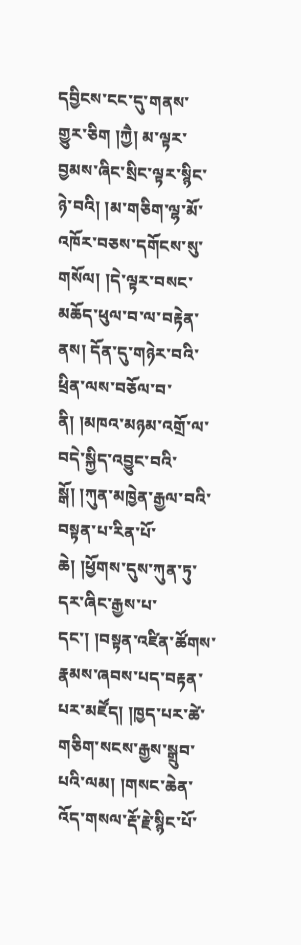དབྱིངས་ངང་དུ་གནས་གྱུར་ཅིག །ཀྱཻ། མ་ལྟར་བྱམས་ཞིང་སྲིང་ལྟར་སྙིང་ཉེ་བའི། །མ་གཅིག་ལྷ་མོ་འཁོར་བཅས་དགོངས་སུ་གསོལ། །དེ་ལྟར་བསང་མཆོད་ཕུལ་བ་ལ་བརྟེན་ནས། དོན་དུ་གཉེར་བའི་ཕྲིན་ལས་བཅོལ་བ་ནི། །མཁའ་མཉམ་འགྲོ་ལ་བདེ་སྐྱིད་འབྱུང་བའི་སྒོ། །ཀུན་མཁྱེན་རྒྱལ་བའི་བསྟན་པ་རིན་པོ་ཆེ། །ཕྱོགས་དུས་ཀུན་ཏུ་དར་ཞིང་རྒྱས་པ་དང་། །བསྟན་འཛིན་ཚོགས་རྣམས་ཞབས་པད་བརྟན་པར་མཛོད། །ཁྱད་པར་ཚེ་གཅིག་སངས་རྒྱས་སྒྲུབ་པའི་ལམ། །གསང་ཆེན་འོད་གསལ་རྡོ་རྗེ་སྙིང་པོ་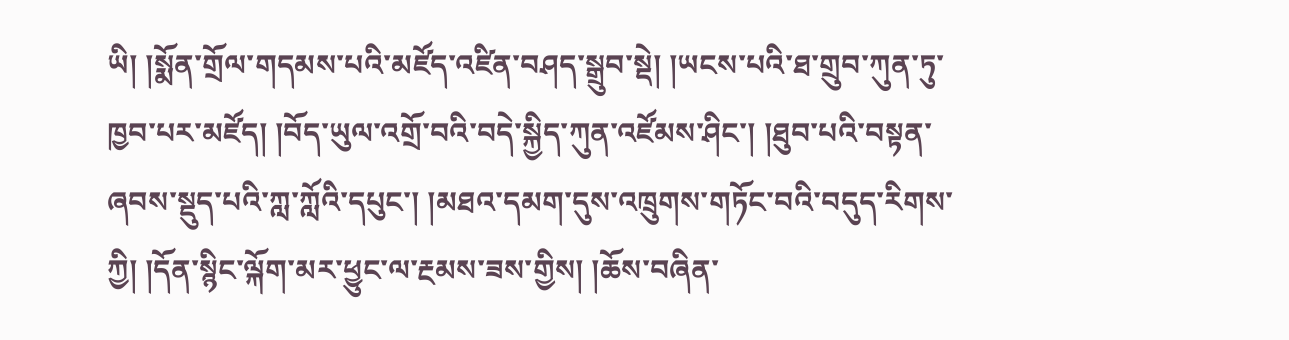ཡི། །སྨོན་གྲོལ་གདམས་པའི་མཛོད་འཛིན་བཤད་སྒྲུབ་སྡེ། །ཡངས་པའི་ཐ་གྲུབ་ཀུན་ཏུ་ཁྱབ་པར་མཛོད། །བོད་ཡུལ་འགྲོ་བའི་བདེ་སྐྱིད་ཀུན་འཛོམས་ཤིང་། །ཐུབ་པའི་བསྟན་ཞབས་སྡུད་པའི་ཀླ་ཀློའི་དཔུང་། །མཐའ་དམག་དུས་འཁྲུགས་གཏོང་བའི་བདུད་རིགས་ཀྱི། །དོན་སྙིང་ལྐོག་མར་ཕྱུང་ལ་རྔམས་ཟས་གྱིས། །ཆོས་བཞིན་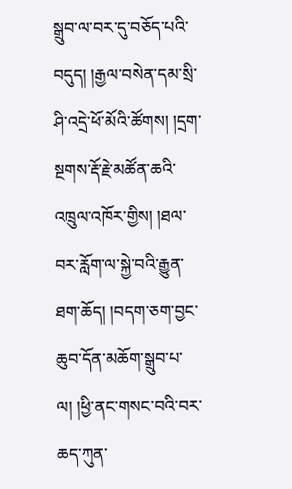སྒྲུབ་ལ་བར་དུ་བཅོད་པའི་བདུད། །རྒྱལ་བསེན་དམ་སྲི་ཤི་འདྲེ་ཕོ་མོའི་ཚོགས། །དྲག་སྔགས་རྡོ་རྗེ་མཚོན་ཆའི་འཁྲུལ་འཁོར་གྱིས། །ཐལ་བར་རློག་ལ་སྐྱེ་བའི་རྒྱུན་ཐག་ཆོད། །བདག་ཅག་བྱང་ཆུབ་དོན་མཆོག་སྒྲུབ་པ་ལ། །ཕྱི་ནང་གསང་བའི་བར་ཆད་ཀུན་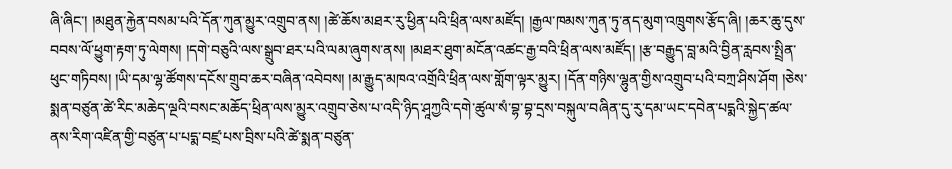ཞི་ཞིང་། །མཐུན་རྐྱེན་བསམ་པའི་དོན་ཀུན་མྱུར་འགྲུབ་ནས། །ཚེ་ཆོས་མཐར་རུ་ཕྱིན་པའི་ཕྲིན་ལས་མཛོད། །རྒྱལ་ཁམས་ཀུན་ཏུ་ནད་མུག་འཁྲུགས་རྩོད་ཞི། །ཆར་ཆུ་དུས་བབས་ལོ་ཕྱུག་རྟག་ཏུ་ལེགས། །དགེ་བཅུའི་ལས་སྒྲུབ་ཐར་པའི་ལམ་ཞུགས་ནས། །མཐར་ཐུག་མངོན་འཚང་རྒྱ་བའི་ཕྲིན་ལས་མཛོད། །རྩ་བརྒྱུད་བླ་མའི་བྱིན་རླབས་སྤྲིན་ཕུང་གཏིབས། །ཡི་དམ་ལྷ་ཚོགས་དངོས་གྲུབ་ཆར་བཞིན་འབེབས། །མ་རྒྱུད་མཁའ་འགྲོའི་ཕྲིན་ལས་གློག་ལྟར་མྱུར། །དོན་གཉིས་ལྷུན་གྱིས་འགྲུབ་པའི་བཀྲ་ཤིས་ཤོག །ཅེས་སྨན་བཙུན་ཚེ་རིང་མཆེད་ལྔའི་བསང་མཆོད་ཕྲིན་ལས་མྱུར་འགྲུབ་ཅེས་པ་འདི་ཉིད་ཤཱཀྱའི་དགེ་ཚུལ་སཾ་བྷ་བྷ་དྲས་བསྐུལ་བཞིན་དུ་རུ་དམ་ཡང་དབེན་པདྨའི་སྐྱེད་ཚལ་ནས་རིག་འཛིན་གྱི་བཙུན་པ་པདྨ་བཛྲ་པས་བྲིས་པའི་ཚེ་སྨན་བཙུན་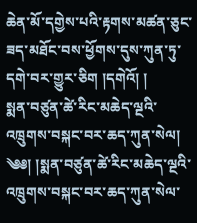ཆེན་མོ་དགྱེས་པའི་རྟགས་མཚན་ཅུང་ཟད་མཐོང་བས་ཕྱོགས་དུས་ཀུན་ཏུ་དགེ་བར་གྱུར་ཅིག །དགེའོ། །
སྨན་བཙུན་ཚེ་རིང་མཆེད་ལྔའི་འཁྲུགས་བསྐང་བར་ཆད་ཀུན་སེལ།
༄༅། །སྨན་བཙུན་ཚེ་རིང་མཆེད་ལྔའི་འཁྲུགས་བསྐང་བར་ཆད་ཀུན་སེལ་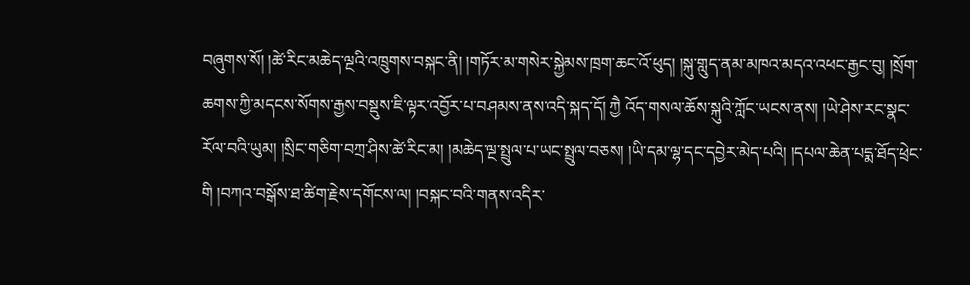བཞུགས་སོ། །ཚེ་རིང་མཆེད་ལྔའི་འཁྲུགས་བསྐང་ནི། །གཏོར་མ་གསེར་སྐྱེམས་ཁྲག་ཆང་འོ་ཕུད། །སྐུ་གླུད་ནམ་མཁའ་མདའ་འཕང་རྒྱང་བུ། །སྲོག་ཆགས་ཀྱི་མདངས་སོགས་རྒྱས་བསྡུས་ཇི་ལྟར་འབྱོར་པ་བཤམས་ནས་འདི་སྐད་དོ། ཀྱཻ འོད་གསལ་ཆོས་སྐུའི་ཀློང་ཡངས་ནས། །ཡེ་ཤེས་རང་སྣང་རོལ་བའི་ཡུམ། །སྲིང་གཅིག་བཀྲ་ཤིས་ཚེ་རིང་མ། །མཆེད་ལྔ་སྤྲུལ་པ་ཡང་སྤྲུལ་བཅས། །ཡི་དམ་ལྷ་དང་དབྱེར་མེད་པའི། །དཔལ་ཆེན་པདྨ་ཐོད་ཕྲེང་གི །བཀའ་བསྒོས་ཐ་ཚིག་རྗེས་དགོངས་ལ། །བསྐང་བའི་གནས་འདིར་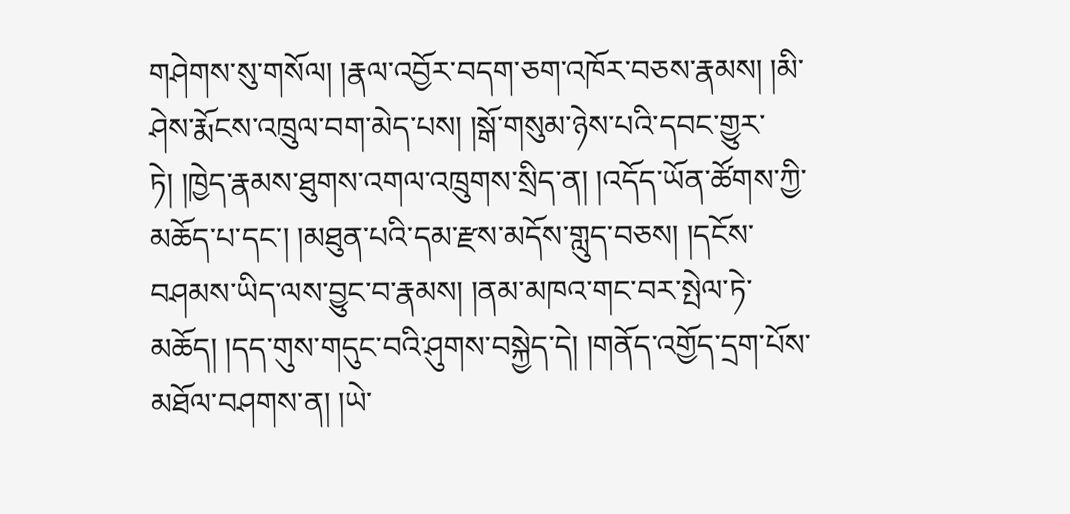གཤེགས་སུ་གསོལ། །རྣལ་འབྱོར་བདག་ཅག་འཁོར་བཅས་རྣམས། །མི་ཤེས་རྨོངས་འཁྲུལ་བག་མེད་པས། །སྒོ་གསུམ་ཉེས་པའི་དབང་གྱུར་ཏེ། །ཁྱེད་རྣམས་ཐུགས་འགལ་འཁྲུགས་སྲིད་ན། །འདོད་ཡོན་ཚོགས་ཀྱི་མཆོད་པ་དང་། །མཐུན་པའི་དམ་རྫས་མདོས་གླུད་བཅས། །དངོས་བཤམས་ཡིད་ལས་བྱུང་བ་རྣམས། །ནམ་མཁའ་གང་བར་སྤེལ་ཏེ་མཆོད། །དད་གུས་གདུང་བའི་ཤུགས་བསྐྱེད་དེ། །གནོད་འགྱོད་དྲག་པོས་མཐོལ་བཤགས་ན། །ཡེ་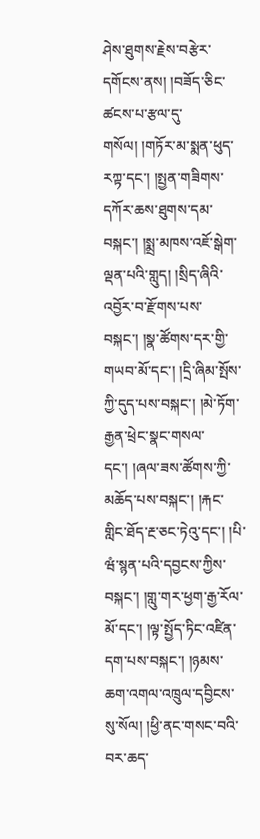ཤེས་ཐུགས་རྗེས་བརྩེར་དགོངས་ནས། །བཟོད་ཅིང་ཚངས་པ་རྩལ་དུ་གསོལ། །གཏོར་མ་སྨན་ཕུད་རཀྟ་དང་། །སྤྱན་གཟིགས་དཀོར་ཆས་ཐུགས་དམ་བསྐང་། །སྨྲ་མཁས་འཇོ་སྒེག་ལྡན་པའི་གླུད། །སྲིད་ཞིའི་འབྱོར་བ་རྫོགས་པས་བསྐང་། །སྣ་ཚོགས་དར་གྱི་གཡབ་མོ་དང་། །དྲི་ཞིམ་སྤོས་ཀྱི་དུད་པས་བསྐང་། །མེ་ཏོག་རྒྱན་ཕྲེང་སྣང་གསལ་དང་། །ཞལ་ཟས་ཚོགས་ཀྱི་མཆོད་པས་བསྐང་། །རྐང་གླིང་ཐོད་རྔ་ཅང་ཏེའུ་དང་། །པི་ཝཾ་སྙན་པའི་དབྱངས་ཀྱིས་བསྐང་། །གླུ་གར་ཕྱག་རྒྱ་རོལ་མོ་དང་། །ལྟ་སྤྱོད་ཏིང་འཛིན་དག་པས་བསྐང་། །ཉམས་ཆག་འགལ་འཁྲུལ་དབྱིངས་སུ་སོལ། །ཕྱི་ནང་གསང་བའི་བར་ཆད་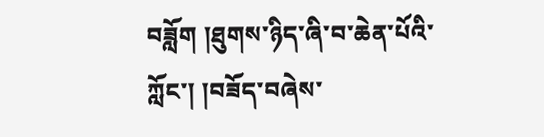བཟློག །ཐུགས་ཉིད་ཞི་བ་ཆེན་པོའི་ཀློང་། །བཟོད་བཞེས་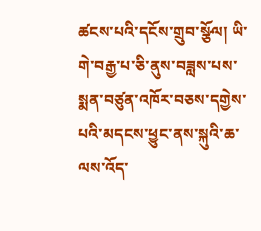ཚངས་པའི་དངོས་གྲུབ་སྩོལ། ཡི་གེ་བརྒྱ་པ་ཅི་ནུས་བཟླས་པས་སྨན་བཙུན་འཁོར་བཅས་དགྱེས་པའི་མདངས་ཕྱུང་ནས་སྐུའི་ཆ་ལས་འོད་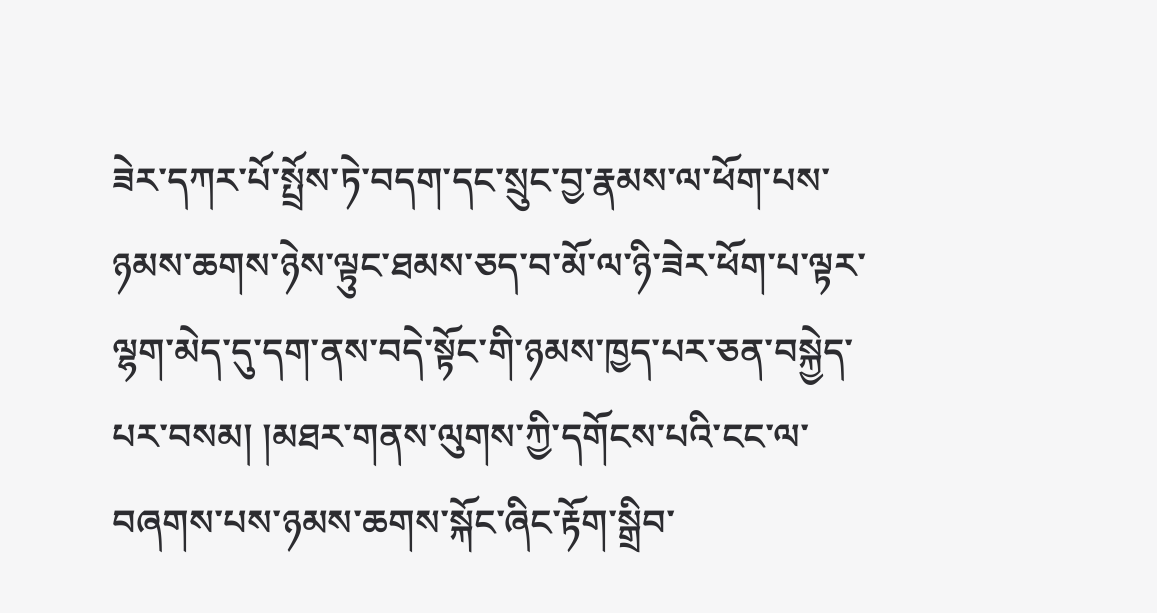ཟེར་དཀར་པོ་སྤྲོས་ཏེ་བདག་དང་སྲུང་བྱ་རྣམས་ལ་ཕོག་པས་ཉམས་ཆགས་ཉེས་ལྟུང་ཐམས་ཅད་བ་མོ་ལ་ཉི་ཟེར་ཕོག་པ་ལྟར་ལྷག་མེད་དུ་དག་ནས་བདེ་སྟོང་གི་ཉམས་ཁྱད་པར་ཅན་བསྐྱེད་པར་བསམ། །མཐར་གནས་ལུགས་ཀྱི་དགོངས་པའི་ངང་ལ་བཞགས་པས་ཉམས་ཆགས་སྐོང་ཞིང་རྟོག་སྒྲིབ་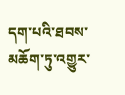དག་པའི་ཐབས་མཆོག་ཏུ་འགྱུར་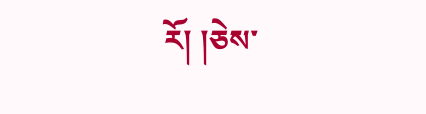རོ། །ཅེས་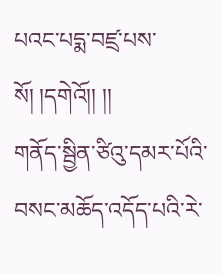པའང་པདྨ་བཛྲ་པས་སོ། །དགེའོ།། །།
གནོད་སྦྱིན་ཙིའུ་དམར་པོའི་བསང་མཆོད་འདོད་པའི་རེ་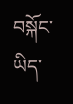བསྐོང་ཡིད་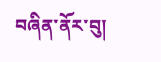བཞིན་ནོར་བུ།